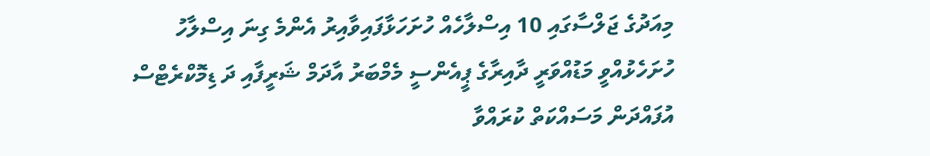މިއަދުގެ ޖަލްސާގައި 10 އިސްލާހެއް ހުށަހަޅާފައިވާއިރު އެންމެ ގިނަ އިސްލާހު ހުށަހެޅުއްވީ މަޑުއްވަރީ ދާއިރާގެ ޕީއެންސީ މެމްބަރު އާދަމް ޝަރީފާއި ދަ ޑިމޮކްރެޓްސް އުފައްދަން މަސައްކަތް ކުރައްވާ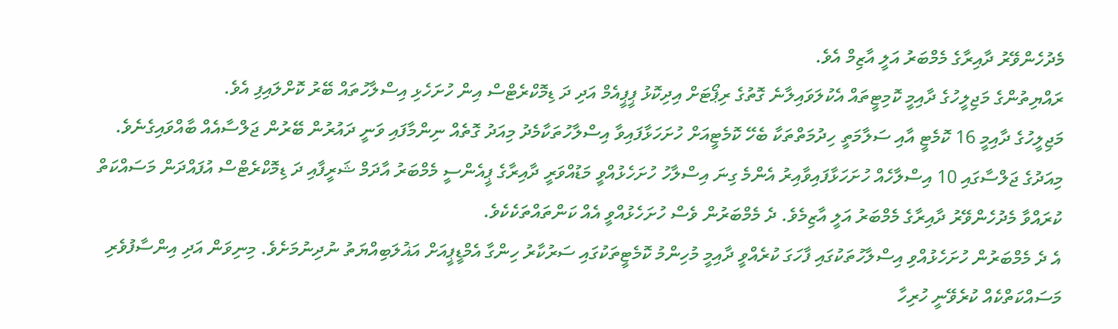މެދުހެންވޭރު ދާއިރާގެ މެމްބަރު އަލީ އާޒިމް އެވެ.
ރައްޔިތުންގެ މަޖިލީހުގެ ދާއިމީ ކޮމިޓީތައް އެކުލަވައިލާނެ ގޮތުގެ ރިޕޯޓަށް އިދިކޮޅު ޕީޕީއެމް އަދި ދަ ޑިމޮކްރެޓްސް އިން ހުށަހެޅި އިސްލާހުތައް ބޭރު ކޮށްލައިފި އެވެ.
މަޖިލީހުގެ ދާއިމީ 16 ކޮމެޓީ އާއި ސަލާމަތީ ހިދުމަތްތަކާ ބެހޭ ކޮމެޓީއަށް ހުށަހަޅާފައިވާ އިސްލާހުތަކާމެދު މިއަދު ގޮތެއް ނިންމާފައި ވަނީ ދައުރުން ބޭރުން ޖަލްސާއެއް ބާއްވައިގެނެވެ.
މިއަދުގެ ޖަލްސާގައި 10 އިސްލާހެއް ހުށަހަޅާފައިވާއިރު އެންމެ ގިނަ އިސްލާހު ހުށަހެޅުއްވީ މަޑުއްވަރީ ދާއިރާގެ ޕީއެންސީ މެމްބަރު އާދަމް ޝަރީފާއި ދަ ޑިމޮކްރެޓްސް އުފައްދަން މަސައްކަތް ކުރައްވާ މެދުހެންވޭރު ދާއިރާގެ މެމްބަރު އަލީ އާޒިމެވެ. ދެ މެމްބަރުން ވެސް ހުށަހެޅުއްވީ އެއް ކަންތައްތަކެކެވެ.
އެ ދެ މެމްބަރުން ހުށަހެޅުއްވި އިސްލާހުތަކުގައި ފާހަގަ ކުރެއްވީ ދާއިމީ މުހިންމު ކޮމެޓީތަކުގައި ސަރުކާރު ހިންގާ އެމްޑީޕީއަށް އަޣުލަބިއްޔަތު ނުދިނުމަށެވެ. މިނިވަން އަދި އިންސާފުވެރި މަސައްކަތްކެއް ކުރެވޭނީ ހުރިހާ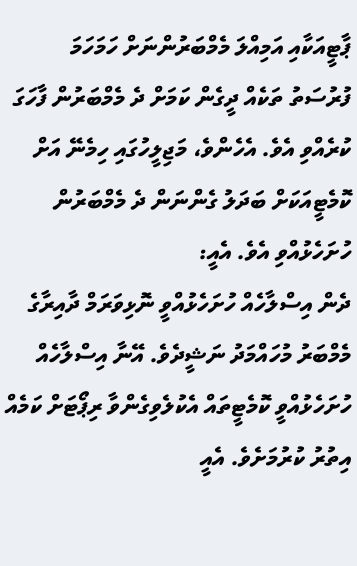ޕާޓީއަކާއި އަމިއްލަ މެމްބަރުންނަށް ހަމަހަމަ ފުރުސަތު ތަކެއް ދީގެން ކަމަށް ދެ މެމްބަރުން ފާހަގަ ކުރެއްވި އެވެ. އެހެންވެ، މަޖިލީހުގައި ހިމެނޭ އަށް ކޮމެޓީއަކަށް ބަދަލު ގެންނަން ދެ މެމްބަރުން ހުށަހެޅުއްވި އެވެ. އެއީ:
ދެން އިސްލާހެއް ހުށަހެޅުއްވީ ނޮޅިވަރަމް ދާއިރާގެ މެމްބަރު މުހައްމަދު ނަޝީދެވެ. އޭނާ އިސްލާހެއް ހުށަހެޅުއްވީ ކޮމެޓީތައް އެކުލެވިގެންވާ ރިޕޯޓަށް ކަމެއް އިތުރު ކުރުމަށެވެ. އެއީ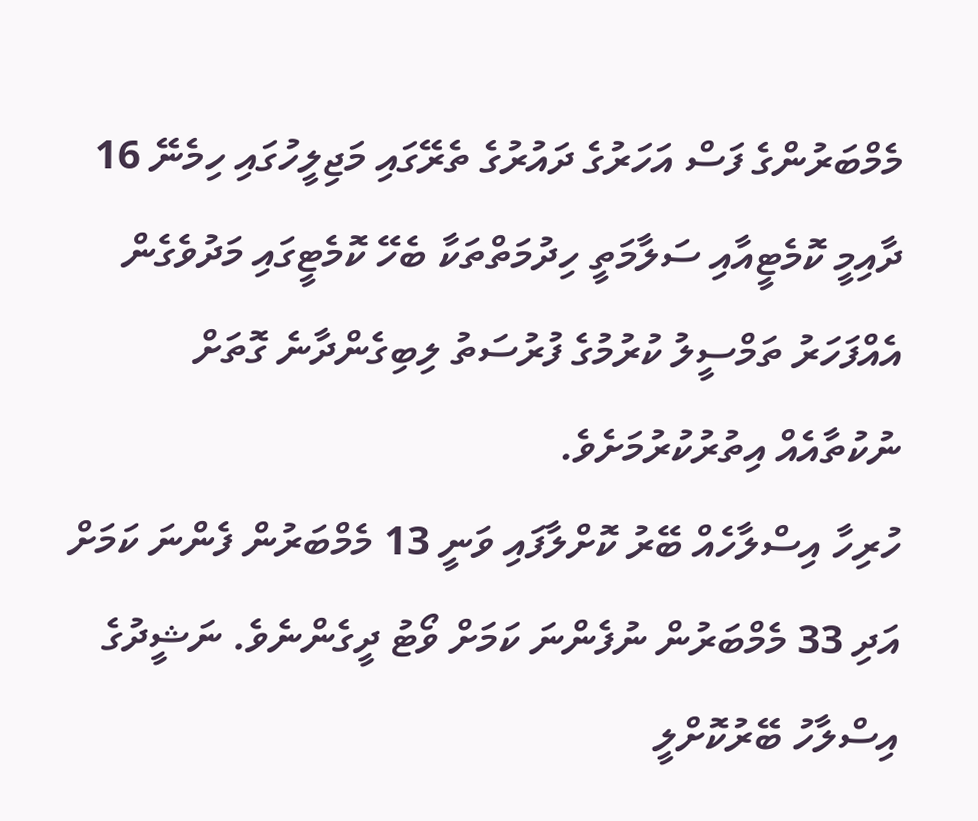މެމްބަރުންގެ ފަސް އަހަރުގެ ދައުރުގެ ތެރޭގައި މަޖިލީހުގައި ހިމެނޭ 16 ދާއިމީ ކޮމެޓީއާއި ސަލާމަތީ ހިދުމަތްތަކާ ބެހޭ ކޮމެޓީގައި މަދުވެގެން އެއްފަހަރު ތަމްސީލު ކުރުމުގެ ފުރުސަތު ލިބިގެންދާނެ ގޮތަށް ނުކުތާއެއް އިތުރުކުރުމަށެވެ.
ހުރިހާ އިސްލާހެއް ބޭރު ކޮށްލާފައި ވަނީ 13 މެމްބަރުން ފެންނަ ކަމަށް އަދި 33 މެމްބަރުން ނުފެންނަ ކަމަށް ވޯޓު ދީގެންނެވެ. ނަޝީދުގެ އިސްލާހު ބޭރުކޮށްލީ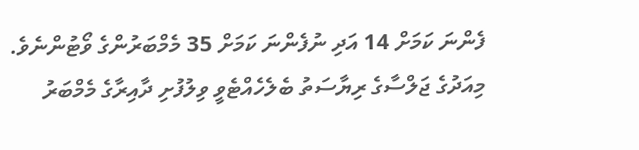ފެންނަ ކަމަށް 14 އަދި ނުފެންނަ ކަމަށް 35 މެމްބަރުންގެ ވޯޓުންނެވެ.
މިއަދުގެ ޖަލްސާގެ ރިޔާސަތު ބެލެހެއްޓެވީ ވިލުފުށި ދާއިރާގެ މެމްބަރު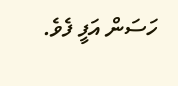ހަސަން އަފީ ފެވެ.